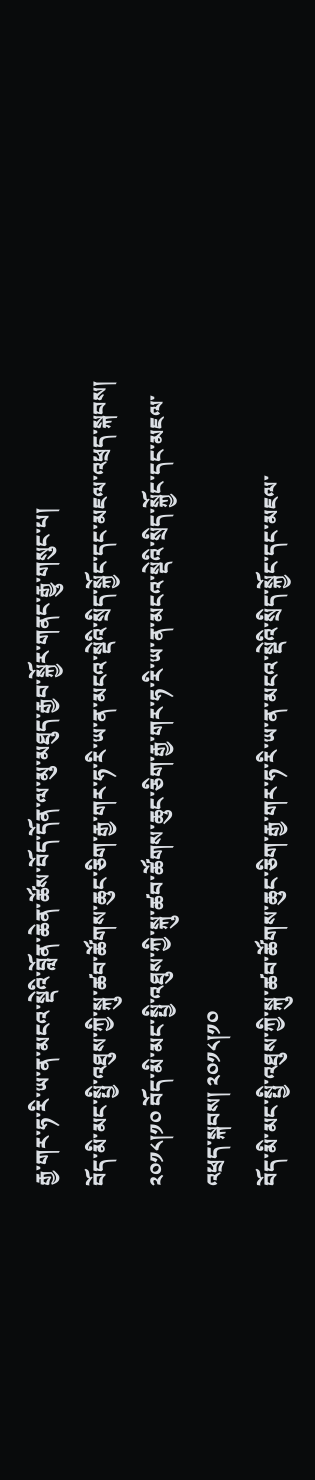རྒྱ་གར་ཧ་རི་ཡ་ན་མངའ་སྡེའི་བློན་ཆེན་ཚོས་བོད་དོན་ལ་མུ་མཐུད་རྒྱབ་སྐྱོར་གནང་རྒྱུ་གསུང་པ།
བོད་མི་མང་སྤྱི་འཐུས་ཀྱི་སྐུ་ཚབ་ཚོགས་ཆུང་ཅིག་རྒྱ་གར་ཧ་རི་ཡ་ན་མངའ་སྡེའི་སྲིད་སྐྱོང་དང་མཇལ་འཕྲད་སྐབས། ༢༠༡༨།༡༠ བོད་མི་མང་སྤྱི་འཐུས་ཀྱི་སྐུ་ཚབ་ཚོགས་ཆུང་ཅིག་རྒྱ་གར་ཧ་རི་ཡ་ན་མངའ་སྡེའི་སྲིད་སྐྱོང་དང་མཇལ་འཕྲད་སྐབས། ༢༠༡༨།༡༠
བོད་མི་མང་སྤྱི་འཐུས་ཀྱི་སྐུ་ཚབ་ཚོགས་ཆུང་ཅིག་རྒྱ་གར་ཧ་རི་ཡ་ན་མངའ་སྡེའི་སྲིད་སྐྱོང་དང་མཇལ་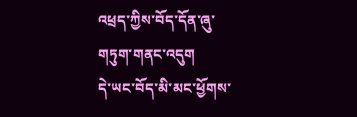འཕྲད་ཀྱིས་བོད་དོན་ཞུ་གཏུག་གནང་འདུག
དེ་ཡང་བོད་མི་མང་ཕྱོགས་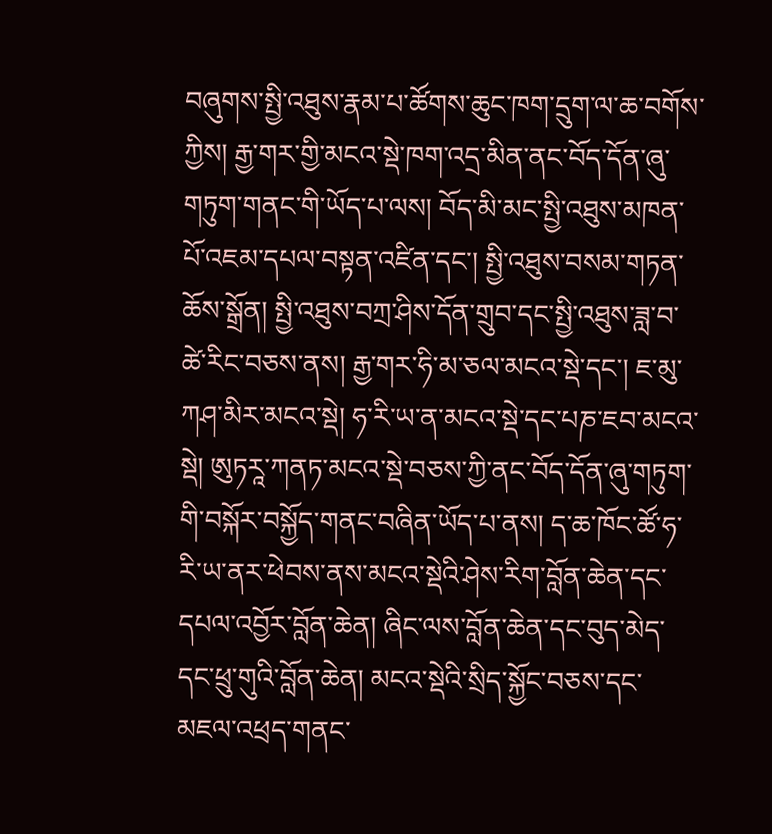བཞུགས་སྤྱི་འཐུས་རྣམ་པ་ཚོགས་ཆུང་ཁག་དྲུག་ལ་ཆ་བགོས་ཀྱིས། རྒྱ་གར་གྱི་མངའ་སྡེ་ཁག་འདྲ་མིན་ནང་བོད་དོན་ཞུ་གཏུག་གནང་གི་ཡོད་པ་ལས། བོད་མི་མང་སྤྱི་འཐུས་མཁན་པོ་འཇམ་དཔལ་བསྟན་འཛིན་དང་། སྤྱི་འཐུས་བསམ་གཏན་ཆོས་སྒྲོན། སྤྱི་འཐུས་བཀྲ་ཤིས་དོན་གྲུབ་དང་སྤྱི་འཐུས་ཟླ་བ་ཚེ་རིང་བཅས་ནས། རྒྱ་གར་ཧི་མ་ཅལ་མངའ་སྡེ་དང་། ཇ་མུ་ཀཤ་མིར་མངའ་སྡེ། ཧ་རི་ཡ་ན་མངའ་སྡེ་དང་པཎ་ཇབ་མངའ་སྡེ། ཨུཏརཱ་ཀནཏ་མངའ་སྡེ་བཅས་ཀྱི་ནང་བོད་དོན་ཞུ་གཏུག་གི་བསྐོར་བསྐྱོད་གནང་བཞིན་ཡོད་པ་ནས། ད་ཆ་ཁོང་ཚོ་ཧ་རི་ཡ་ནར་ཕེབས་ནས་མངའ་སྡེའི་ཤེས་རིག་བློན་ཆེན་དང་དཔལ་འབྱོར་བློན་ཆེན། ཞིང་ལས་བློན་ཆེན་དང་བུད་མེད་དང་ཕྲུ་གུའི་བློན་ཆེན། མངའ་སྡེའི་སྲིད་སྐྱོང་བཅས་དང་མཇལ་འཕྲད་གནང་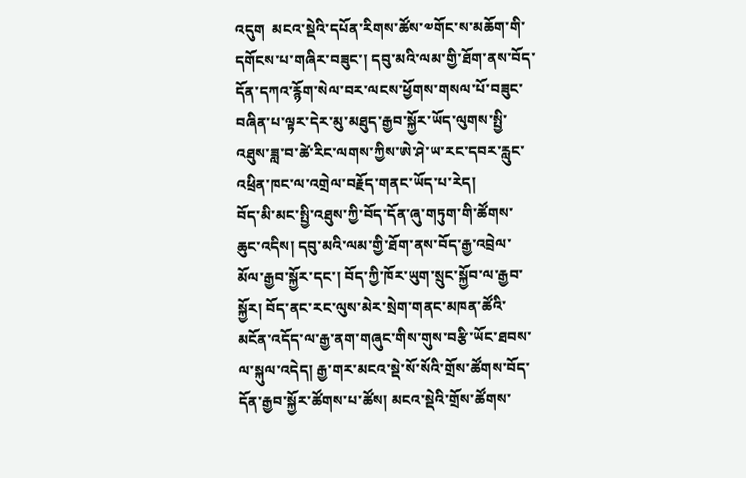འདུག  མངའ་སྡེའི་དཔོན་རིགས་ཚོས་༧གོང་ས་མཆོག་གི་དགོངས་པ་གཞིར་བཟུང་། དབུ་མའི་ལམ་གྱི་ཐོག་ནས་བོད་དོན་དཀའ་རྙོག་སེལ་བར་ལངས་ཕྱོགས་གསལ་པོ་བཟུང་བཞིན་པ་ལྟར་དེར་མུ་མཐུད་རྒྱབ་སྐྱོར་ཡོད་ལུགས་སྤྱི་འཐུས་ཟླ་བ་ཚེ་རིང་ལགས་ཀྱིས་ཨེ་ཤེ་ཡ་རང་དབར་རླུང་འཕྲིན་ཁང་ལ་འགྲེལ་བརྗོད་གནང་ཡོད་པ་རེད།
བོད་མི་མང་སྤྱི་འཐུས་ཀྱི་བོད་དོན་ཞུ་གཏུག་གི་ཚོགས་ཆུང་འདིས། དབུ་མའི་ལམ་གྱི་ཐོག་ནས་བོད་རྒྱ་འབྲེལ་མོལ་རྒྱབ་སྐྱོར་དང་། བོད་ཀྱི་ཁོར་ཡུག་སྲུང་སྐྱོབ་ལ་རྒྱབ་སྐྱོར། བོད་ནང་རང་ལུས་མེར་སྲེག་གནང་མཁན་ཚོའི་མངོན་འདོད་ལ་རྒྱ་ནག་གཞུང་གིས་གུས་བརྩི་ཡོང་ཐབས་ལ་སྐུལ་འདེད། རྒྱ་གར་མངའ་སྡེ་སོ་སོའི་གྲོས་ཚོགས་བོད་དོན་རྒྱབ་སྐྱོར་ཚོགས་པ་ཚོས། མངའ་སྡེའི་གྲོས་ཚོགས་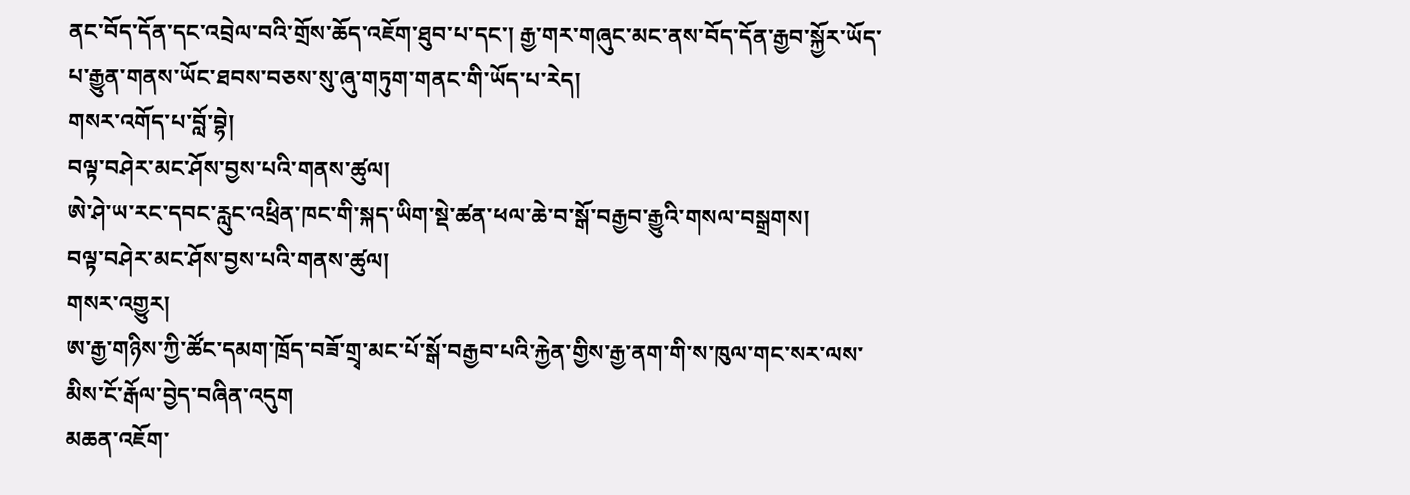ནང་བོད་དོན་དང་འབྲེལ་བའི་གྲོས་ཆོད་འཇོག་ཐུབ་པ་དང་། རྒྱ་གར་གཞུང་མང་ནས་བོད་དོན་རྒྱབ་སྐྱོར་ཡོད་པ་རྒྱུན་གནས་ཡོང་ཐབས་བཅས་སུ་ཞུ་གཏུག་གནང་གི་ཡོད་པ་རེད།
གསར་འགོད་པ་བློ་བྷེ།
བལྟ་བཤེར་མང་ཤོས་བྱས་པའི་གནས་ཚུལ།
ཨེ་ཤེ་ཡ་རང་དབང་རླུང་འཕྲིན་ཁང་གི་སྐད་ཡིག་སྡེ་ཚན་ཕལ་ཆེ་བ་སྒོ་བརྒྱབ་རྒྱུའི་གསལ་བསྒྲགས།
བལྟ་བཤེར་མང་ཤོས་བྱས་པའི་གནས་ཚུལ།
གསར་འགྱུར།
ཨ་རྒྱ་གཉིས་ཀྱི་ཚོང་དམག་ཁྲོད་བཟོ་གྲྭ་མང་པོ་སྒོ་བརྒྱབ་པའི་རྐྱེན་གྱིས་རྒྱ་ནག་གི་ས་ཁུལ་གང་སར་ལས་མིས་ངོ་རྒོལ་བྱེད་བཞིན་འདུག
མཆན་འཇོག་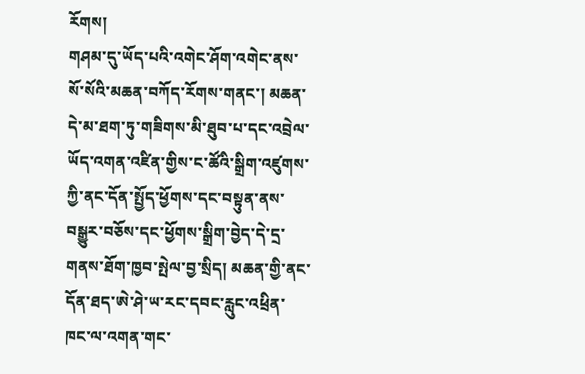རོགས།
གཤམ་དུ་ཡོད་པའི་འགེང་ཤོག་འགེང་ནས་སོ་སོའི་མཆན་བཀོད་རོགས་གནང་། མཆན་དེ་མ་ཐག་ཏུ་གཟིགས་མི་ཐུབ་པ་དང་འབྲེལ་ཡོད་འགན་འཛིན་གྱིས་ང་ཚོའི་སྒྲིག་འཛུགས་ཀྱི་ནང་དོན་སྤྱོད་ཕྱོགས་དང་བསྟུན་ནས་བསྒྱུར་བཅོས་དང་ཕྱོགས་སྒྲིག་བྱེད་དེ་དྲ་གནས་ཐོག་ཁྱབ་སྤེལ་བྱ་སྲིད། མཆན་གྱི་ནང་དོན་ཐད་ཨེ་ཤེ་ཡ་རང་དབང་རླུང་འཕྲིན་ཁང་ལ་འགན་གང་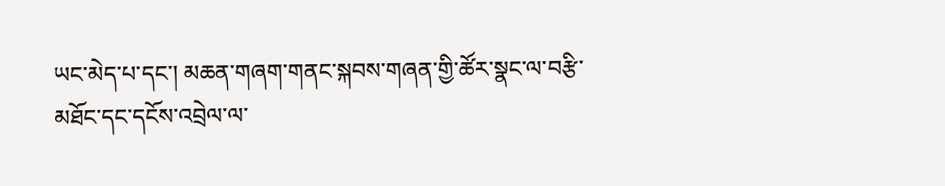ཡང་མེད་པ་དང་། མཆན་གཞག་གནང་སྐབས་གཞན་གྱི་ཚོར་སྣང་ལ་བརྩི་མཐོང་དང་དངོས་འབྲེལ་ལ་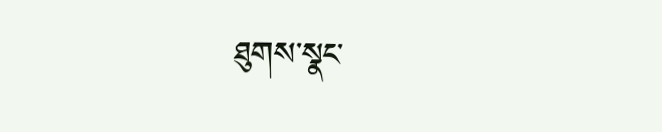ཐུགས་སྣང་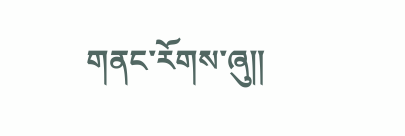གནང་རོགས་ཞུ༎